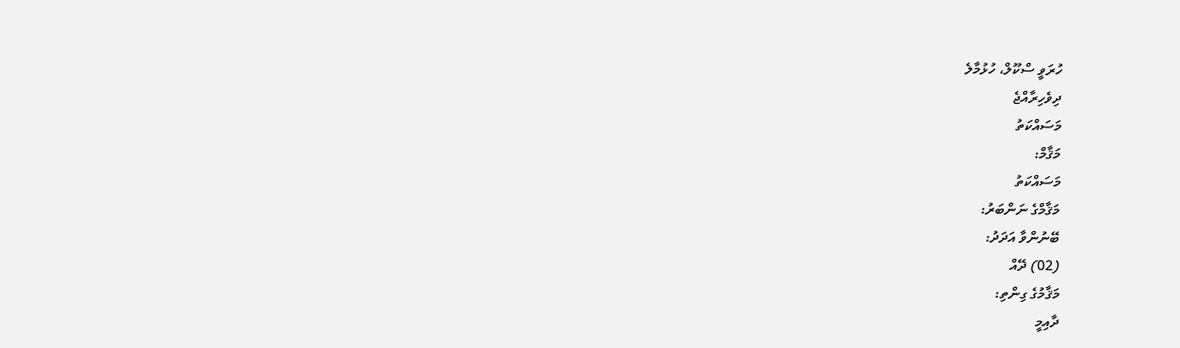ހުރަވީ ސްކޫލް، ހުޅުމާލެ
ދިވެހިރާއްޖެ
މަސައްކަތު
މަޤާމް:
މަސައްކަތު
މަޤާމްގެ ނަންބަރު:
ބޭނުންވާ އަދަދު:
(02) ދޭއް
މަޤާމުގެ ގިންތި:
ދާއިމީ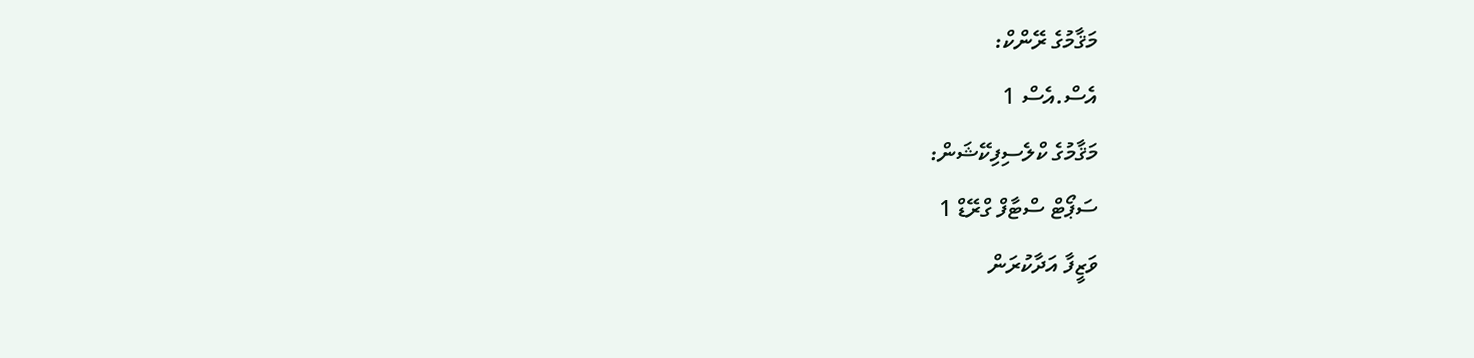މަޤާމުގެ ރޭންކް:
އެސް.އެސް 1
މަޤާމުގެ ކްލެސިފިކޭޝަން:
ސަޕޯޓް ސްޓާފް ގްރޭޑް 1
ވަޒީފާ އަދާކުރަން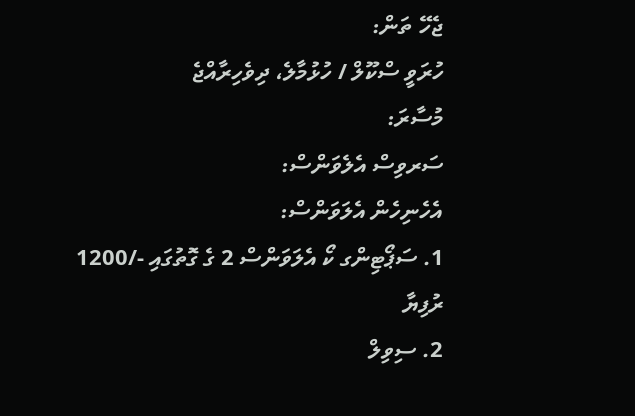ޖެހޭ ތަން:
ހުރަވީ ސްކޫލް / ހުޅުމާލެ، ދިވެހިރާއްޖެ
މުސާރަ:
ސަރވިސް އެލެވަންސް:
އެހެނިހެން އެލަވަންސް:
1. ސަޕޯޓިންގ ކޯ އެލަވަންސް 2 ގެ ގޮތުގައި -/1200 ރުފިޔާ
2. ސިވިލް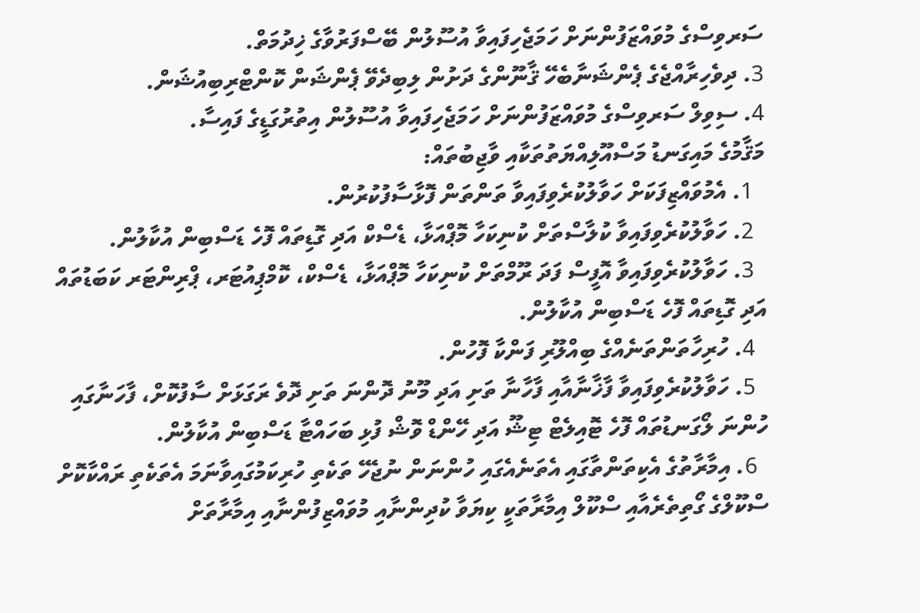ސަރވިސްގެ މުވައްޒަފުންނަށް ހަމަޖެހިފައިވާ އުސޫލުން ބޭސްފަރުވާގެ ޚިދުމަތް.
3. ދިވެހިރާއްޖެގެ ޕެންޝަނާބެހޭ ޤާނޫންގެ ދަށުން ލިބިދެވޭ ޕެންޝަން ކޮންޓްރިބިއުޝަން.
4. ސިވިލް ސަރވިސްގެ މުވައްޒަފުންނަށް ހަމަޖެހިފައިވާ އުސޫލުން އިތުރުގަޑީގެ ފައިސާ.
މަޤާމުގެ މައިގަނޑު މަސްއޫލިއްޔަތުތަކާއި ވާޖިބުތައް:
  1. އެމުވައްޒިފަކަށް ހަވާލުކުރެވިފައިވާ ތަންތަން ފޮޅާސާފުކުރުން.
  2. ހަވާލުކުރެވިފައިވާ ކުލާސްތަށް ކުނިކަހާ މޮޕްއަޅާ، ޑެސްކް އަދި ގޮޑިތައް ފޮހެ ޑަސްބިން އުކާލުން.
  3. ހަވާލުކުރެވިފައިވާ އޮފީސް ފަދަ ރޫމްތަށް ކުނިކަހާ މޮޕްއަޅާ، ޑެސްކް، ކޮމްޕިއުޓަރ، ޕްރިންޓަރ ކަބަޑުތައް އަދި ގޮޑިތައް ފޮހެ ޑަސްބިން އުކާލުން.
  4. ހުރިހާތަންތަނެއްގެ ބިއްލޫރި ފަންކާ ފޮހުން.
  5. ހަވާލުކުރެވިފައިވާ ފާޚާނާއާއި ފާހާނާ ތަށި އަދި މޫނު ދޮންނަ ތަށި ދޮވެ ރަގަޅަށް ސާފުކޮށް، ފާހަނާގައި ހުންނަ ލޯގަނޑުތައް ފޮހެ ޓޮއިލެޓް ޓިޝޫ އަދި ހޭންޑް ވޮޝް ފުޅި ބަހައްޓާ ޑަސްބިން އުކާލުން.
  6. އިމާރާތުގެ އެކިތަންތާގައި އެތަނެއެގައި ހުންނަން ނުޖެހޭ ތަކެތި ހުރިކަމުގައިވާނަމަ އެތަކެތި ރައްކާކޮށް ސްކޫލްގެ ގޯތިތެރެއާއި ސްކޫލް އިމާރާތަކީ ކިޔަވާ ކުދިންނާއި މުވައްޒިފުންނާއި އިމާރާތަށް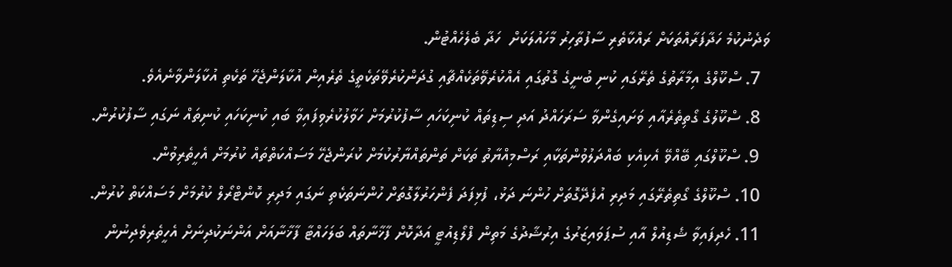ވަދެނުކުމެ ހަދާފަރާއްތަކަށް ރައްކާތެރި ސާފުތާހިރު މާހައުލަކަށް  ހަދާ ބެލެހެއްޓުން.
  7. ސްކޫލްގެ އިމާރާތުގެ ތެރޭގައި ކުނި ބުނީގެ ގޮތުގައި އެއްކުރެވޭތަކެއްޗާއި ގުދަންކުރެވޭތަކެތީގެ ތެރެއިން އުކާލަންޖެހޭ ތަކެތި އުކާލަންވާނެއެވެ.
  8. ސްކޫލުގެ ގޯތިތެރެއާއި ވަށައިގެންވާ ސަރަހައްދު އަދި ސިޑިތައް ކުނިކަހައި ސާފުކުރުމަށް ހަވާލުކުރެވިފައިވާ ބައި ކުނިކަހައި ކުނިތައް ނަގައި ސާފުކުރުން.
  9. ސްކޫލްގައި ބޭއްވޭ އެކިއެކި ބައްދަލުވުންތަކާއި ރަސްމިއްޔާތު ތަކަށް ތަންތައްޔާރުކުމަށް ކުރަންޖެހޭ މަސައްކަތްތައް ކުރުމަށް އެހީތެރިވުން.
  10. ސްކޫލްގެ ގޯތިތެރޭގައި މަދިރި އުފެދޭގޮތަށް ހުންނަ ދަޅު، ފުޅިފަދަ ފެންހަރުލާގޮތަށް ހުންނަތަކެތި ނަގައި މަދިރި ކޮންޓްރޯލް ކުރުމަށް މަސައްކަތް ކުރުން.
  11. ހެދިފައިވާ ޝެޑިއުލް އާއި ސުޕަވައިޒަރުގެ އިރުޝާދުގެ މަތިން ފްލޯޑިއުޓީ އަދާކޮށް ފާޚާނާތައް ބަލަހައްޓާ ފާޚާނާއަށް އަންނަކުދިނަށް އެހީތެރިވެދިނުން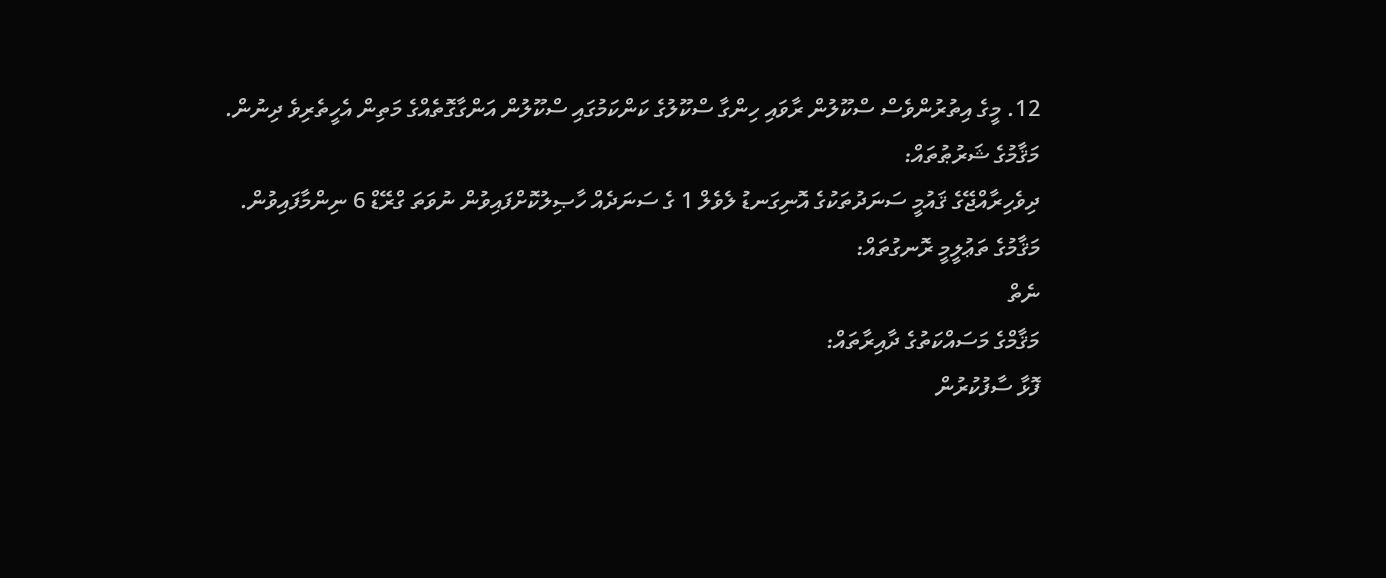12. މީގެ އިތުރުންވެސް ސްކޫލުން ރާވައި ހިންގާ ސްކޫލުގެ ކަންކަމުގައި ސްކޫލުން އަންގާގޮތެއްގެ މަތިން އެހީތެރިވެ ދިނުން.
މަޤާމުގެ ޝަރުޠުތައް:
ދިވެހިރާއްޖޭގެ ޤައުމީ ސަނަދުތަކުގެ އޮނިގަނޑު ލެވެލް 1 ގެ ސަނަދެއް ހާޞިލުކޮށްފައިވުން ނުވަތަ ގްރޭޑް 6 ނިންމާފައިވުން.
މަޤާމުގެ ތަޢުލީމީ ރޮނގުތައް:
ނެތް
މަޤާމްގެ މަސައްކަތުގެ ދާއިރާތައް:
ފޮޅާ ސާފުކުރުން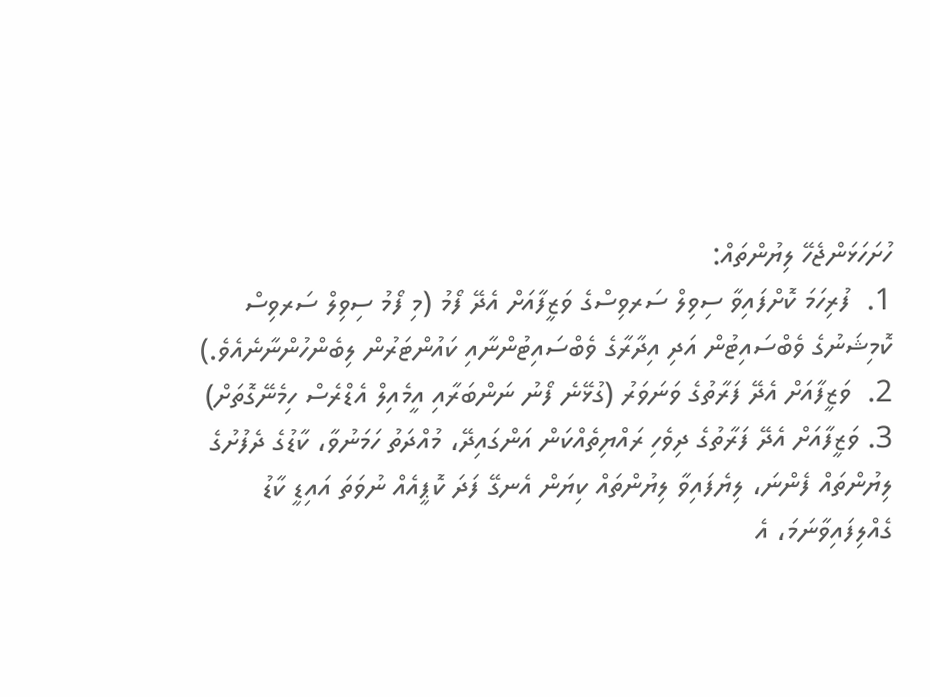ހުށަހަޅަންޖެހޭ ލިޔުންތައް:
1.  ފުރިހަމަ ކޮށްފައިވާ ސިވިލް ސަރވިސްގެ ވަޒީފާއަށް އެދޭ ފޯމު (މި ފޯމު ސިވިލް ސަރވިސް ކޮމިޝަނުގެ ވެބްސައިޓުން އަދި އިދާރާގެ ވެބްސައިޓުންނާއި ކައުންޓަރުން ލިބެންހުންނާނެއެވެ.)
2.  ވަޒީފާއަށް އެދޭ ފަރާތުގެ ވަނަވަރު (ގުޅޭނެ ފޯނު ނަންބަރާއި އީމެއިލް އެޑްރެސް ހިމެނޭގޮތަށް)
3. ވަޒީފާއަށް އެދޭ ފަރާތުގެ ދިވެހި ރައްޔިތެއްކަން އަންގައިދޭ، މުއްދަތު ހަމަނުވާ، ކާޑުގެ ދެފުށުގެ ލިޔުންތައް ފެންނަ، ލިޔެފައިވާ ލިޔުންތައް ކިޔަން އެނގޭ ފަދަ ކޮޕީއެއް ނުވަތަ އައިޑީ ކާޑު ގެއްލިފައިވާނަމަ، އެ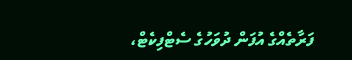ފަރާތެއްގެ އުފަން ދުވަހުގެ ސެޓްފިކެޓް،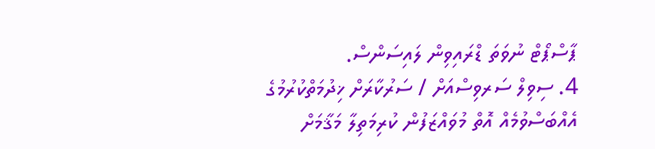ޕާސްޕޯޓް ނުވަތަ ޑްރައިވިން ލައިސަންސް.
4. ސިވިލް ސަރވިސްއަށް / ސަރުކާރަށް ޚިދުމަތްކުރުމުގެ އެއްބަސްވުމެއް އޮތް މުވައްޒަފުން ކުރިމަތިލާ މަޤާމަށް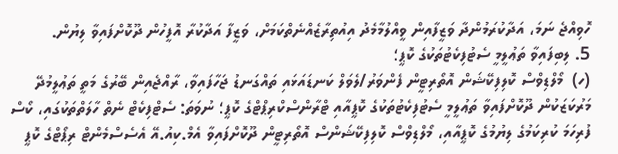ހޮވިއްޖެ ނަމަ، އަދާކުރަމުންދާ ވަޒީފާއިން ވީއްލުމާމެދު އިއުތިރާޒެއްނެތްކަމަށް، ވަޒީފާ އަދާކުރާ އޮފީހުން ދޫކޮށްފައިވާ ލިޔުން.
5. ލިބިފައިވާ ތަޢުލީމީ ސެޓުފިކެޓުތަކުގެ ކޮޕީ؛
(ހ)  މޯލްޑިވްސް ކޮލިފިކޭޝަން އޮތޯރިޓީން ފެންވަރު/ލެވަލް ކަނޑައަޅައި ތައްގަނޑު ޖަހާފައިވާ، ރާއްޖެއިން ބޭރުގެ މަތީ ތަޢުލީމުދޭ މަރުކަޒަކުން ދޫކޮށްފައިވާ ތަޢުލީމީ ސެޓުފިކެޓުތަކުގެ ކޮޕީއާއި ޓްރާންސްކްރިޕްޓްގެ ކޮޕީ؛ ނުވަތަ: ސެޓްފިކެޓް ނެތް ހާލަތްތަކުގައި، ކޯސް ފުރިހަމަ ކުރިކަމުގެ ލިޔުމުގެ ކޮޕީއާއި، މޯލްޑިވްސް ކޮލިފިކޭޝަންސް އޮތޯރިޓީން ދޫކޮށްފައިވާ އެމް.ކިއު.އޭ އެސެސްމެންޓް ރިޕޯޓްގެ ކޮޕީ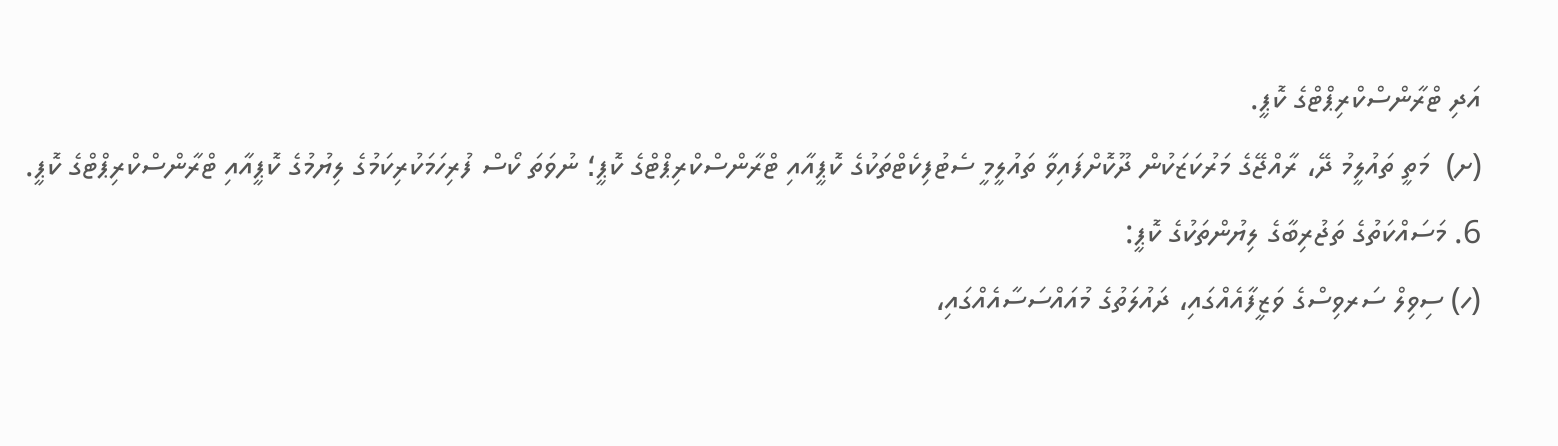އަދި ޓްރާންސްކްރިޕްޓްގެ ކޮޕީ.
(ށ)  މަތީ ތައުލީމު ދޭ، ރާއްޖޭގެ މަރުކަޒަކުން ދޫކޮށްފައިވާ ތައުލީމީ ސެޓުފިކެޓްތަކުގެ ކޮޕީއާއި ޓްރާންސްކްރިޕްޓްގެ ކޮޕީ؛ ނުވަތަ ކޯސް ފުރިހަމަކުރިކަމުގެ ލިޔުމުގެ ކޮޕީއާއި ޓްރާންސްކްރިޕްޓްގެ ކޮޕީ.
6. މަސައްކަތުގެ ތަޖުރިބާގެ ލިޔުންތަކުގެ ކޮޕީ:
(ހ) ސިވިލް ސަރވިސްގެ ވަޒީފާއެއްގައި، ދައުލަތުގެ މުއައްސަސާއެއްގައި،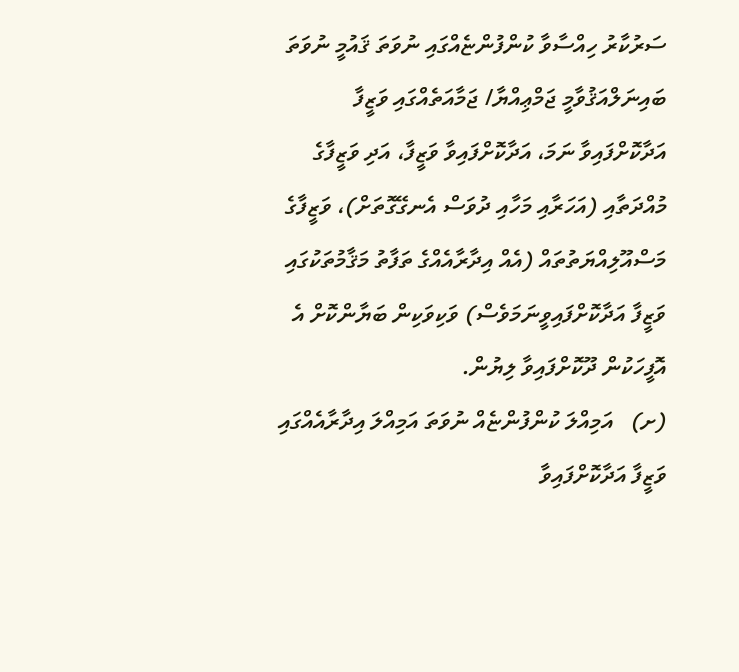ސަރުކާރު ހިއްސާވާ ކުންފުންޏެއްގައި ނުވަތަ ޤައުމީ ނުވަތަ ބައިނަލްއަޤުވާމީ ޖަމްޢިއްޔާ/ ޖަމާއަތެއްގައި ވަޒީފާ އަދާކޮށްފައިވާ ނަމަ، އަދާކޮށްފައިވާ ވަޒީފާ، އަދި ވަޒީފާގެ މުއްދަތާއި (އަހަރާއި މަހާއި ދުވަސް އެނގޭގޮތަށް)، ވަޒީފާގެ މަސްއޫލިއްޔަތުތައް (އެއް އިދާރާއެއްގެ ތަފާތު މަޤާމުތަކުގައި ވަޒީފާ އަދާކޮށްފައިވީނަމަވެސް) ވަކިވަކިން ބަޔާންކޮށް އެ އޮފީހަކުން ދޫކޮށްފައިވާ ލިޔުން.
(ށ)   އަމިއްލަ ކުންފުންޏެއް ނުވަތަ އަމިއްލަ އިދާރާއެއްގައި ވަޒީފާ އަދާކޮށްފައިވާ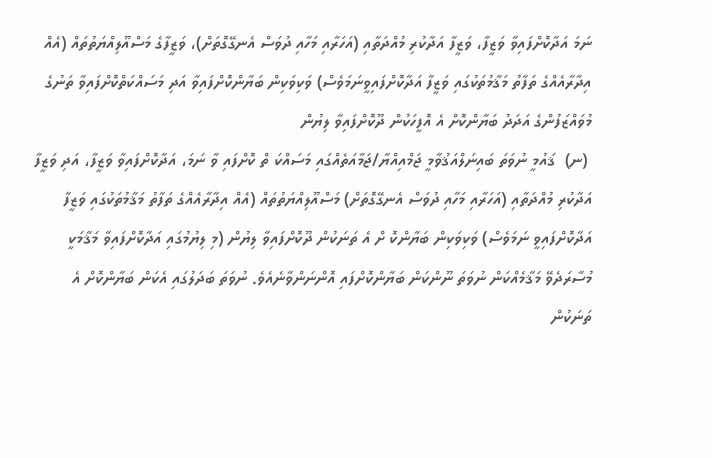ނަމަ އަދާކޮށްފައިވާ ވަޒީފާ، ވަޒީފާ އަދާކުރި މުއްދަތާއި (އަހަރާއި މަހާއި ދުވަސް އެނގޭގޮތަށް)، ވަޒީފާގެ މަސްއޫލިއްޔަތުތައް (އެއް އިދާރާއެއްގެ ތަފާތު މަޤާމުތަކުގައި ވަޒީފާ އަދާކޮށްފައިވީނަމަވެސް) ވަކިވަކިން ބަޔާންކޮށްފައިވާ އަދި މަސައްކަތްކޮށްފައިވާ ތަނުގެ މުވައްޒަފުންގެ އަދަދު ބަޔާންކޮށް އެ އޮފީހަކުން ދޫކޮށްފައިވާ ލިޔުން
 (ނ)  ޤައުމީ ނުވަތަ ބައިނަލްއަޤުވާމީ ޖަމްއިއްޔާ/ޖަމާއަތެއްގައި މަސައްކަ ތް ކޮށްފައި ވާ ނަމަ، އަދާކޮށްފައިވާ ވަޒީފާ، އަދި ވަޒީފާ އަދާކުރި މުއްދަތާއި (އަހަރާއި މަހާއި ދުވަސް އެނގޭގޮތަށް) މަސްއޫލިއްޔަތުތައް (އެއް އިދާރާއެއްގެ ތަފާތު މަޤާމުތަކުގައި ވަޒީފާ އަދާކޮށްފައިވީ ނަމަވެސް) ވަކިވަކިން ބަޔާންކޮ ށް އެ ތަނަކުން ދޫކޮށްފައިވާ ލިޔުން (މި ލިޔުމުގައި އަދާކޮށްފައިވާ މަޤާމަކީ މުސާރަދެވޭ މަޤާމެއްކަން ނުވަތަ ނޫންކަން ބަޔާންކޮށްފައި އޮންނަންވާނެއެވެ. ނުވަތަ ބަދަލުގައި އެކަން ބަޔާންކޮށް އެ ތަނަކުން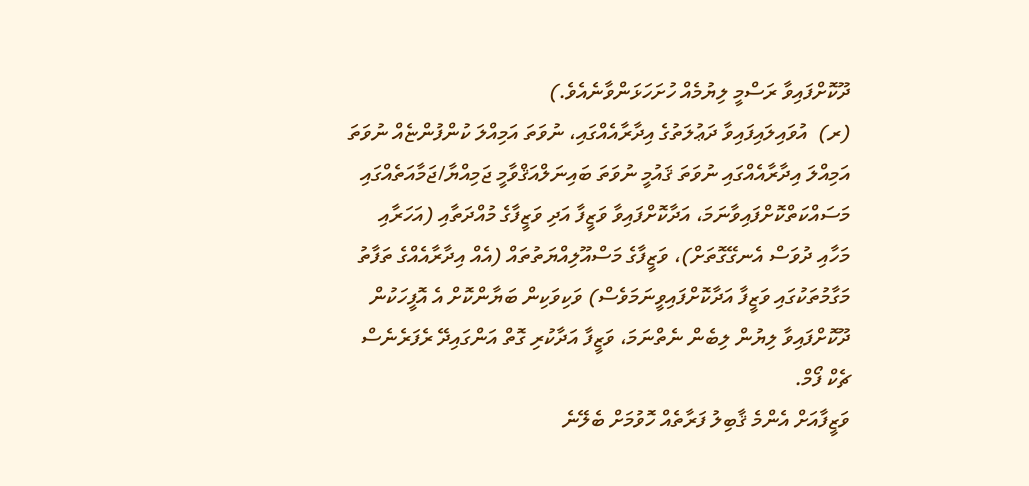ދޫކޮށްފައިވާ ރަސްމީ ލިޔުމެއް ހުށަހަޅަންވާނެއެވެ.)
(ރ)  އުވައިލައިފައިވާ ދަޢުލަތުގެ އިދާރާއެއްގައި، ނުވަތަ އަމިއްލަ ކުންފުންޏެއް ނުވަތަ އަމިއްލަ އިދާރާއެއްގައި ނުވަތަ ޤައުމީ ނުވަތަ ބައިނަލްއަޤްވާމީ ޖަމިއްޔާ/ޖަމާއަތެއްގައި މަސައްކަތްކޮށްފައިވާނަމަ، އަދާކޮށްފައިވާ ވަޒީފާ އަދި ވަޒީފާގެ މުއްދަތާއި (އަހަރާއި މަހާއި ދުވަސް އެނގޭގޮތަށް)، ވަޒީފާގެ މަސްއޫލިއްޔަތުތައް (އެއް އިދާރާއެއްގެ ތަފާތު މަގާމުތަކުގައި ވަޒީފާ އަދާކޮށްފައިވީނަމަވެސް) ވަކިވަކިން ބަޔާންކޮށް އެ އޮފީހަކުން ދޫކޮށްފައިވާ ލިޔުން ލިބެން ނެތްނަމަ، ވަޒީފާ އަދާކުރި ގޮތް އަންގައިދޭ ރެފަރެނެސް ޗެކް ފޯމް.
ވަޒީފާއަށް އެންމެ ޤާބިލު ފަރާތެއް ހޮވުމަށް ބެލޭނެ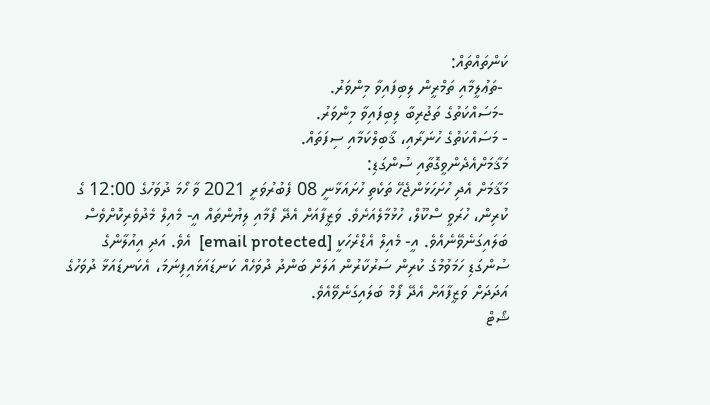ކަންތައްތައް:
 -ތަޢުލީމާއި ތަމްރީން ލިބިފައިވާ މިންވަރު.
 -މަސައްކަތުގެ ތަޖުރިބާ ލިބިފައިވާ މިންވަރު.
- މަސައްކަތުގެ ހުނަރާއި، ޤާބިލްކަމާއި ސިފަތައް.
މަޤާމަށްއެދެންވީގޮތާއި ސުންގަޑި:
މަޤާމަށް އެދި ހުށަހަޅަންޖެހޭ ތަކެތި ހުށައަޅާނީ 08 ފެބުރުވަރީ 2021 ވާ ހޯމަ ދުވަހުގެ 12:00 ގެ ކުރިން، ހުރަވީ ސްކޫލް، ހުޅުމާލެއަށެވެ. ވަޒީފާއަށް އެދޭ ފޯމާއި ލިޔުންތައް އީ- މެއިލް މެދުވެރިކޮށްވެސް ބަލައިގަނެވޭނެއެވެ. އީ- މެއިލް އެޑްރެހަކީ [email protected]  އެވެ. އަދި އިއުލާންގެ ސުންގަޑި ހަމަވުމުގެ ކުރިން ސަރުކާރުން އަލަށް ބަންދު ދުވަހެއް ކަނޑައަޅައިފިނަމަ، އެކަނޑައަޅާ ދުވަހުގެ އަދަދަށް ވަޒީފާއަށް އެދޭ ފޯމް ބަލައިގަނެވޭއެވެ.
ޝޯޓް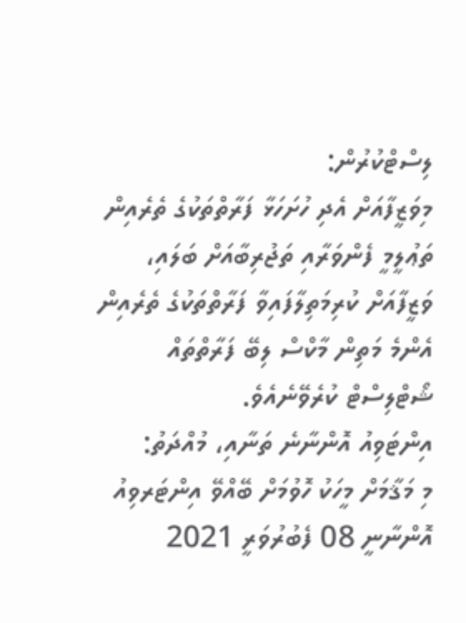ލިސްޓްކުރުން:
މިވަޒީފާއަށް އެދި ހުށަހަޅާ ފަރާތްތަކުގެ ތެރެއިން ތަޢުލީމީ ފެންވަރާއި ތަޖުރިބާއަށް ބަލައި، ވަޒީފާއަށް ކުރިމަތިލާފައިވާ ފަރާތްތަކުގެ ތެރެއިން އެންމެ މަތިން މާކްސް ލިބޭ ފަރާތްތައް ޝޯޓްލިސްޓް ކުރެވޭނެއެވެ.
އިންޓަވިއު އޮންނާނެ ތަނާއި، މުއްދަތު:
މި މަޤާމަށް މީހަކު ހޮވުމަށް ބޭއްވޭ އިންޓަރވިއު އޮންނާނީ 08 ފެބުރުވަރީ 2021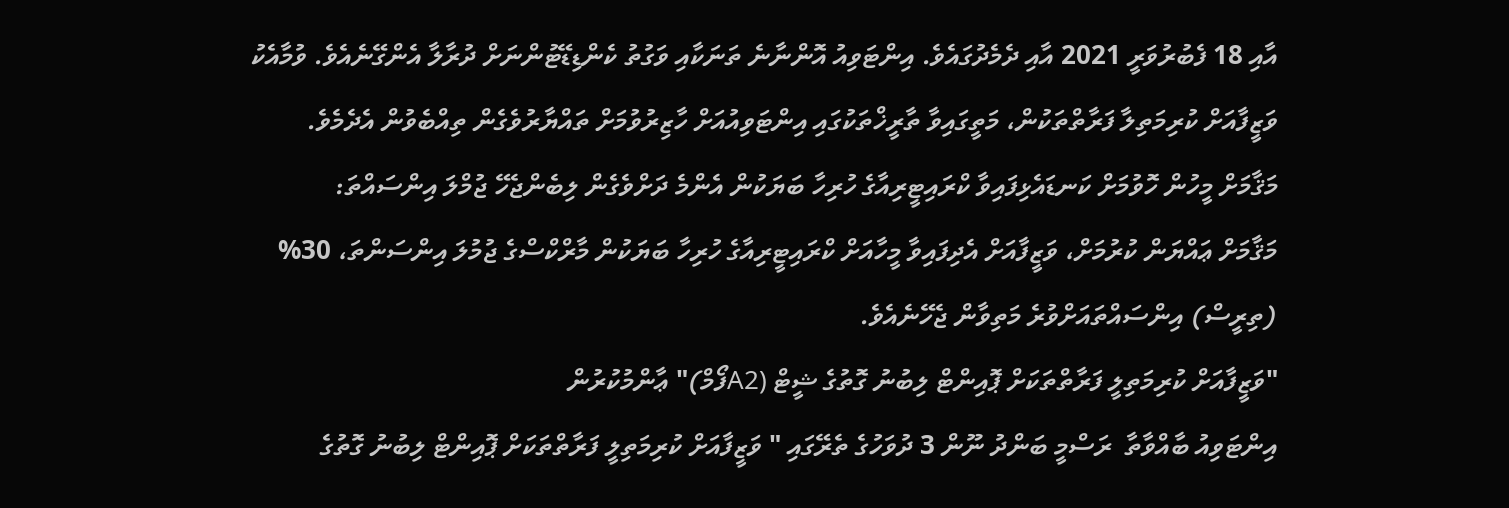އާއި 18 ފެބުރުވަރީ 2021 އާއި ދެމެދުގައެވެ. އިންޓަވިއު އޮންނާނެ ތަނަކާއި ވަގުތު ކެންޑިޑޭޓުންނަށް ދުރާލާ އެންގޭނެއެވެ. ވުމާއެކު ވަޒީފާއަށް ކުރިމަތިލާ ފަރާތްތަކުން، މަތީގައިވާ ތާރީޚްތަކުގައި އިންޓަވިއުއަށް ހާޒިރުވުމަށް ތައްޔާރުވެގެން ތިއްބެވުން އެދެމެވެ.
މަޤާމަށް މީހުން ހޮވުމަށް ކަނޑައެޅިފައިވާ ކްރައިޓީރިއާގެ ހުރިހާ ބަޔަކުން އެންމެ ދަށްވެގެން ލިބެންޖެހޭ ޖުމްލަ އިންސައްތަ:
މަޤާމަށް ޢައްޔަން ކުރުމަށް، ވަޒީފާއަށް އެދިފައިވާ މީހާއަށް ކްރައިޓީރިއާގެ ހުރިހާ ބަޔަކުން މާރްކްސްގެ ޖުމުލަ އިންސަންތަ، 30% (ތިރީސް) އިންސައްތައަށްވުރެ މަތިވާން ޖެހޭނެއެވެ.
"ވަޒީފާއަށް ކުރިމަތިލީ ފަރާތްތަކަށް ޕޮއިންޓް ލިބުނު ގޮތުގެ ޝީޓް (A2ފޯމް)" ޢާންމުކުރުން
އިންޓަވިއު ބާއްވާތާ  ރަސްމީ ބަންދު ނޫން 3 ދުވަހުގެ ތެރޭގައި " ވަޒީފާއަށް ކުރިމަތިލީ ފަރާތްތަކަށް ޕޮއިންޓް ލިބުނު ގޮތުގެ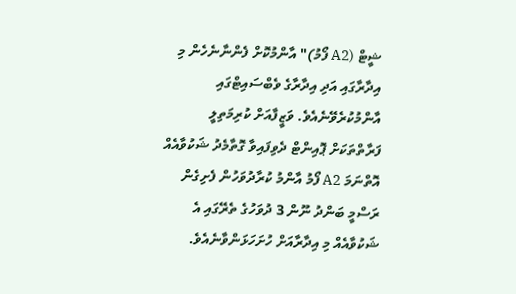ޝީޓް (A2 ފޯމު)" އާންމުކޮށް ފެންނާނެހެން މި އިދާރާގައި އަދި އިދާރާގެ ވެބްސައިޓްގައި އާންމުކުރެވޭނެއެވެ. ވަޒީފާއަށް ކުރިމަތިލީ ފަރާތްތަކަށް ޕޮއިންޓް ދެވިފައިވާ ގޮތާމެދު ޝަކުވާއެއް އޮތްނަމަ A2 ފޯމު އާންމު ކުރާދުވަހުން ފެށިގެން ރަސްމީ ބަންދު ނޫން 3 ދުވަހުގެ ތެރޭގައި އެ ޝަކުވާއެއް މި އިދާރާއަށް ހުށަހަޅަންވާނެއެވެ.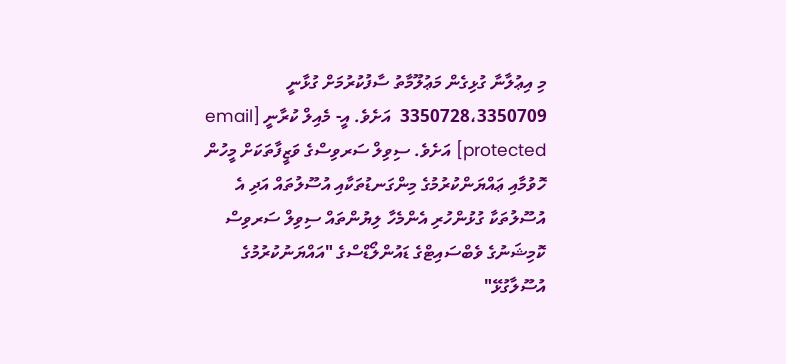މި އިޢުލާނާ ގުޅިގެން މަޢުލޫމާތު ސާފުކުރުމަށް ގުޅާނީ  3350728،3350709  އަށެވެ. އީ- މެއިލް ކުރާނީ [email protected] އަށެވެ. ސިވިލް ސަރވިސްގެ ވަޒީފާތަކަށް މީހުން ހޮވުމާއި ޢައްޔަންކުރުމުގެ މިންގަނޑުތަކާއި އުސޫލުތައް އަދި އެ އުސޫލުތަކާ ގުޅުންހުރި އެންމެހާ ލިޔުންތައް ސިވިލް ސަރވިސް ކޮމިޝަނުގެ ވެބްސައިޓްގެ ޑައުންލޯޑްސްގެ "އައްޔަނުކުރުމުގެ އުސޫލާގުޅޭ"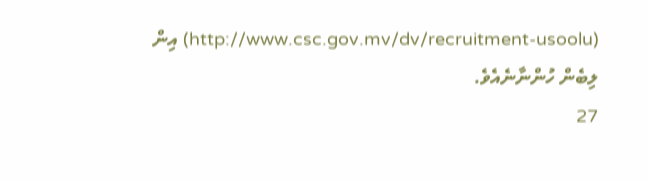(http://www.csc.gov.mv/dv/recruitment-usoolu) އިން ލިބެން ހުންނާނެއެވެ.
27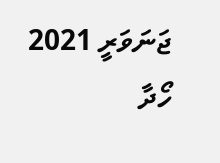ޖަނަވަރީ 2021
ހޯދާ